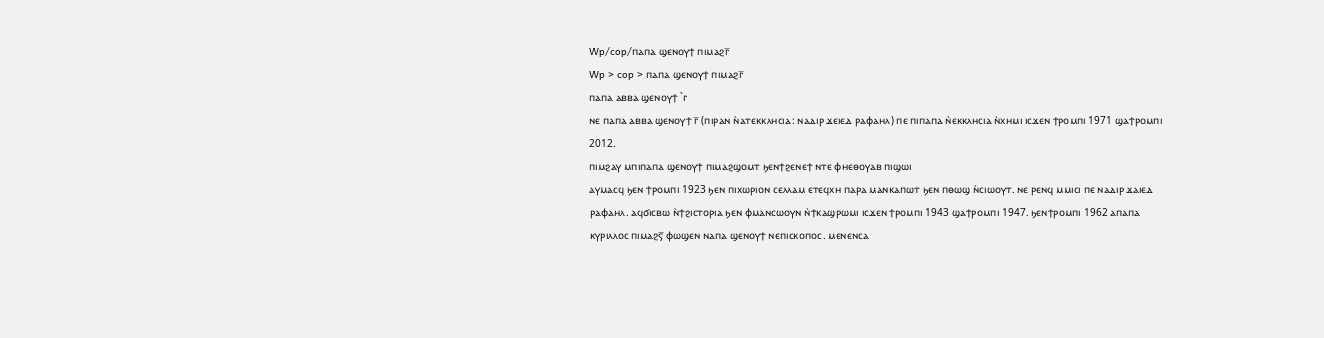Wp/cop/ⲡⲁⲡⲁ ϣⲉⲛⲟⲩϯ ⲡⲓⲙⲁϩⲅ̅
Wp > cop > ⲡⲁⲡⲁ ϣⲉⲛⲟⲩϯ ⲡⲓⲙⲁϩⲅ̅
ⲡⲁⲡⲁ ⲁⲃⲃⲁ ϣⲉⲛⲟⲩϯ `ⲅ
ⲛⲉ ⲡⲁⲡⲁ ⲁⲃⲃⲁ ϣⲉⲛⲟⲩϯ ⲅ̅ (ⲡⲓⲣⲁⲛ ⲛ̀ⲁⲧⲉⲕⲕⲗⲏⲥⲓⲁ: ⲛⲁⲇⲓⲣ ϫⲉⲓⲉⲇ ⲣⲁⲫⲁⲏⲗ) ⲡⲉ ⲡⲓⲡⲁⲡⲁ ⲛ̀ⲉⲕⲕⲗⲏⲥⲓⲁ ⲛ̀ⲭⲏⲙⲓ ⲓⲥϫⲉⲛ ϯⲣⲟⲙⲡⲓ 1971 ϣⲁϯⲣⲟⲙⲡⲓ 2012.
ⲡⲓⲙϩⲁⲩ ⲙⲡⲓⲡⲁⲡⲁ ϣⲉⲛⲟⲩϯ ⲡⲓⲙⲁϩϣⲟⲙⲧ ϧⲉⲛϯϩⲉⲛⲉϯ ⲛⲧⲉ ⲫⲏⲉⲑⲟⲩⲁⲃ ⲡⲓϣⲱⲓ
ⲁⲩⲙⲁⲥϥ ϧⲉⲛ ϯⲣⲟⲙⲡⲓ 1923 ϧⲉⲛ ⲡⲓⲭⲱⲣⲓⲟⲛ ⲥⲉⲗⲗⲁⲙ ⲉⲧⲉϥⲭⲏ ⲡⲁⲣⲁ ⲙⲁⲛⲕⲁⲡⲱⲧ ϧⲉⲛ ⲡⲑⲱϣ ⲛ̀ⲥⲓⲱⲟⲩⲧ. ⲛⲉ ⲣⲉⲛϥ ⲙⲙⲓⲥⲓ ⲡⲉ ⲛⲁⲇⲓⲣ ϫⲁⲓⲉⲇ ⲣⲁⲫⲁⲏⲗ. ⲁϥϭⲓⲥⲃⲱ ⲛ̀ϯϩⲓⲥⲧⲟⲣⲓⲁ ϧⲉⲛ ⲫⲙⲁⲛⲥⲱⲟⲩⲛ ⲛ̀ϯⲕⲁϣⲣⲱⲙⲓ ⲓⲥϫⲉⲛ ϯⲣⲟⲙⲡⲓ 1943 ϣⲁϯⲣⲟⲙⲡⲓ 1947. ϧⲉⲛϯⲣⲟⲙⲡⲓ 1962 ⲁⲡⲁⲡⲁ ⲕⲩⲣⲓⲗⲗⲟⲥ ⲡⲓⲙⲁϩⲋ̅ ⲫⲱϣⲉⲛ ⲛⲁⲡⲁ ϣⲉⲛⲟⲩϯ ⲛⲉⲡⲓⲥⲕⲟⲡⲟⲥ. ⲙⲉⲛⲉⲛⲥⲁ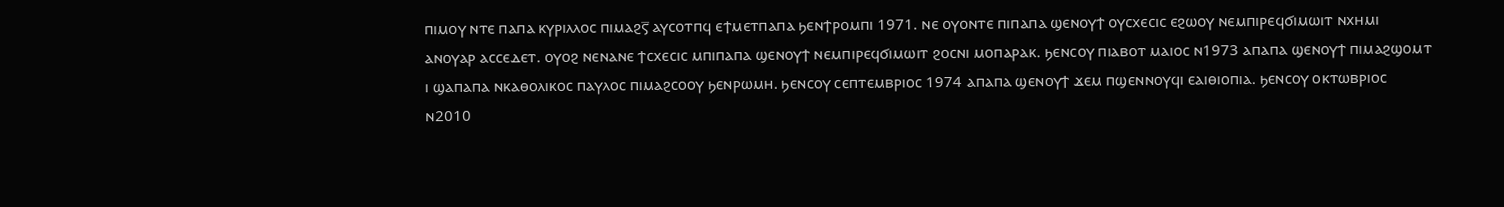ⲡⲓⲙⲟⲩ ⲛⲧⲉ ⲡⲁⲡⲁ ⲕⲩⲣⲓⲗⲗⲟⲥ ⲡⲓⲙⲁϩⲋ̅ ⲁⲩⲥⲟⲧⲡϥ ⲉϯⲙⲉⲧⲡⲁⲡⲁ ϧⲉⲛϯⲣⲟⲙⲡⲓ 1971. ⲛⲉ ⲟⲩⲟⲛⲧⲉ ⲡⲓⲡⲁⲡⲁ ϣⲉⲛⲟⲩϯ ⲟⲩⲥⲭⲉⲥⲓⲥ ⲉϩⲱⲟⲩ ⲛⲉⲙⲡⲓⲣⲉϥϭⲓⲙⲱⲓⲧ ⲛⲭⲏⲙⲓ ⲁⲛⲟⲩⲁⲣ ⲁⲥⲥⲉⲇⲉⲧ. ⲟⲩⲟϩ ⲛⲉⲛⲁⲛⲉ ϯⲥⲭⲉⲥⲓⲥ ⲙⲡⲓⲡⲁⲡⲁ ϣⲉⲛⲟⲩϯ ⲛⲉⲙⲡⲓⲣⲉϥϭⲓⲙⲱⲓⲧ ϩⲟⲥⲛⲓ ⲙⲟⲡⲁⲣⲁⲕ. ϧⲉⲛⲥⲟⲩ ⲡⲓⲁⲃⲟⲧ ⲙⲁⲓⲟⲥ ⲛ1973 ⲁⲡⲁⲡⲁ ϣⲉⲛⲟⲩϯ ⲡⲓⲙⲁϩϣⲟⲙⲧ ⲓ ϣⲁⲡⲁⲡⲁ ⲛⲕⲁⲑⲟⲗⲓⲕⲟⲥ ⲡⲁⲩⲗⲟⲥ ⲡⲓⲙⲁϩⲥⲟⲟⲩ ϧⲉⲛⲣⲱⲙⲏ. ϧⲉⲛⲥⲟⲩ ⲥⲉⲡⲧⲉⲙⲃⲣⲓⲟⲥ 1974 ⲁⲡⲁⲡⲁ ϣⲉⲛⲟⲩϯ ϫⲉⲙ ⲡϣⲉⲛⲛⲟⲩϥⲓ ⲉⲁⲓⲑⲓⲟⲡⲓⲁ. ϧⲉⲛⲥⲟⲩ ⲟⲕⲧⲱⲃⲣⲓⲟⲥ ⲛ2010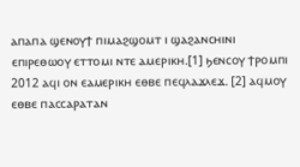ⲁⲡⲁⲡⲁ ϣⲉⲛⲟⲩϯ ⲡⲓⲙⲁϩϣⲟⲙⲧ ⲓ ϣⲁϩⲁⲛⲥⲏⲓⲛⲓ ⲉⲡⲓⲣⲉⲑⲱⲟⲩ ⲉⲧⲧⲟⲙⲓ ⲛⲧⲉ ⲁⲙⲉⲣⲓⲕⲏ.[1] ϧⲉⲛⲥⲟⲩ ϯⲣⲟⲙⲡⲓ 2012 ⲁϥⲓ ⲟⲛ ⲉⲁⲙⲉⲣⲓⲕⲏ ⲉⲑⲃⲉ ⲡⲉϥⲗⲁϫⲗⲉϫ. [2] ⲁϥⲙⲟⲩ ⲉⲑⲃⲉ ⲡⲁⲥⲥⲁⲣⲁⲧⲁⲛ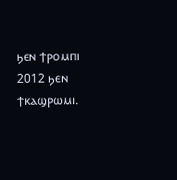ϧⲉⲛ ϯⲣⲟⲙⲡⲓ 2012 ϧⲉⲛ ϯⲕⲁϣⲣⲱⲙⲓ.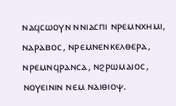ⲛⲁϥⲥⲱⲟⲩⲛ ⲛⲛⲓⲁⲥⲡⲓ ⲛⲣⲉⲙⲛⲭⲏⲙⲓ, ⲛⲁⲣⲁⲃⲟⲥ, ⲛⲣⲉⲙⲛⲉⲛⲕⲉⲗⲑⲉⲣⲁ, ⲛⲣⲉⲙⲛϥⲣⲁⲛⲥⲁ, ⲛϩⲣⲱⲙⲁⲓⲟⲥ, ⲛⲟⲩⲉⲓⲛⲓⲛ ⲛⲉⲙ ⲛⲁⲓⲑⲓⲟⲯ.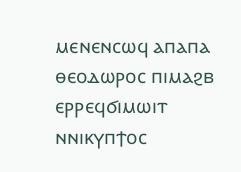ⲙⲉⲛⲉⲛⲥⲱϥ ⲁⲡⲁⲡⲁ ⲑⲉⲟⲇⲱⲣⲟⲥ ⲡⲓⲙⲁϩⲃ ⲉⲣⲣⲉϥϭⲓⲙⲱⲓⲧ ⲛⲛⲓⲕⲩⲡϯⲟⲥ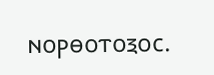ⲛⲟⲣⲑⲟⲧⲟⲝⲟⲥ.